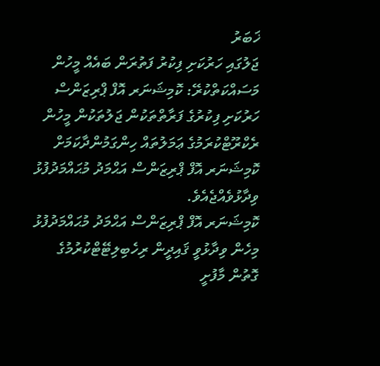ޚަބަރު
ޖަލުގައި ހަރުކަށި ފިކުރު ފަތުރަން ބައެއް މީހުން މަސައްކަތްކުރޭ: ކޮމިޝަނަރ އޮފް ޕްރިޒަންސް
ހަރުކަށި ފިކުރުގެ ފަރާތްތަކުން ޖަލުތަކުން މީހުން ރެކްރޫޓްކުރަމުގެ ޢަމަލުތައް ހިންގަމުންދާކަމަށް ކޮމިޝަނަރ އޮފް ޕްރިޒަންސް އަޙްމަދު މުޙައްމަދުފުޅު ވިދާޅުވެއްޖެއެވެ.
ކޮމިޝަނަރ އޮފް ޕްރިޒަންސް އަޙްމަދު މުޙައްމަދުފުޅު މިހެން ވިދާޅުވީ ޤައިދީން ރިހެބިލިޓޭޓްކުރުމުގެ ގޮތުން މާފުށީ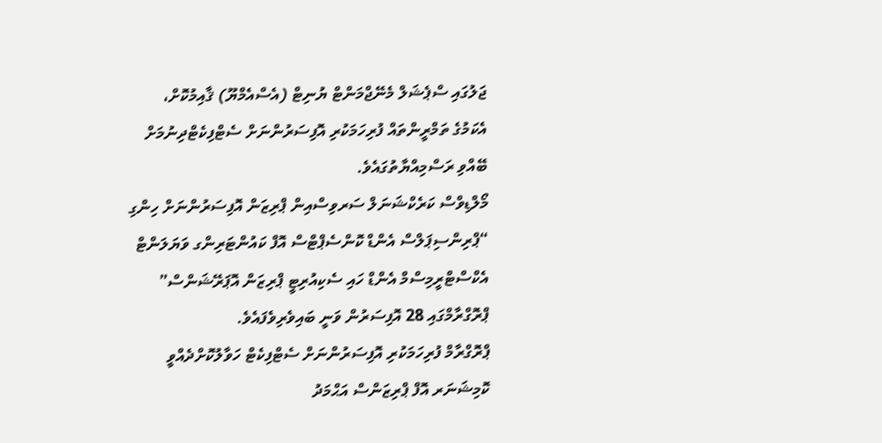ޖަލުގައި ސްޕެޝަލް މެނޭޖްމަންޓް ޔުނިޓް (އެސްއެމްޔޫ) ޤާއިމުކޮށް، އެކަމުގެ ތަމްރީންތައް ފުރިހަމަކުރި އޮފިސަރުންނަށް ސެޓްފިކެޓްދިނުމަށް ބޭއްވި ރަސްމިއްޔާތުގައެވެ.
މޯލްޑިވްސް ކަރެކްޝަނަލް ސަރވިސްއިން ޕްރިޒަން އޮފިސަރުންނަށް ހިންގި “ޕްރިންސިޕަލްސް އެންޑް ކޮންސެޕްޓްސް އޮފް ކައުންޓަރިންގ ވަޔަލަންޓް އެކްސްޓްރީމިސްމް އެންޑް ހައި ސެކިއުރިޓީ ޕްރިޒަން އޮޕަރޭޝަންސް” ޕްރޮގްރާމްގައި 28 އޮފިސަރުން ވަނީ ބައިވެރިވެފައެވެ.
ޕްރޮގްރާމް ފުރިހަމަކުރި އޮފިސަރުންނަށް ސެޓްފިކެޓް ހަވާލުކޮށްދެއްވީ ކޮމިޝަނަރ އޮފް ޕްރިޒަންސް އަޙްމަދު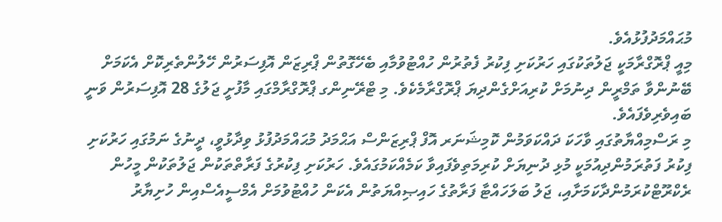މުޙައްމަދުފުޅުއެވެ.
މިއީ ޕްރޮގްރާމަކީ ޖަލުތަކުގައި ހަރުކަށި ފިކުރު ފެތުރުން ހުއްޓުވުމާއި ބެހޭގޮތުން ޕްރިޒަން އޮފިސަރުން ހޭލުންތެރިކޮށް އެކަމަށް ބޭނުންވާ ތަމްރީން ދިނުމަށް ކުރިއަށްގެންދިޔަ ޕްރޮގްރާމެކެވެ. މި ޓްރޭނިންގ ޕްރޮގްރާމްގައި މާފުށީ ޖަލުގެ 28 އޮފިސަރުން ވަނީ ބައިވެރިވެފައެވެ.
މި ރަސްމިއްޔާތުގައި ވާހަކަ ދައްކަވަމުން ކޮމިޝަނަރ އޮފް ޕްރިޒަންސް އަޙްމަދު މުޙައްމަދުފުޅު ވިދާޅުވީ، ދީނުގެ ނަމުގައި ހަރުކަށި ފިކުރު ފަތުރަމުންދިއުމަކީ މުޅި ދުނިޔަށް ކުރިމަތިވެފައިވާ ކަމެއްކަމުގައެވެ. ހަރުކަށި ފިކުރުގެ ފަރާތްތަކުން ޖަލުތަކުން މީހުން ރެކްރޫޓްކުރަމުންދާކަމަށާއި، ޖަލު ބަލަހައްޓާ ފަރާތުގެ ހައިޞިއްޔަތުން އެކަން ހުއްޓުވުމަށް އެމްސީއެސްއިން ހުށިޔާރު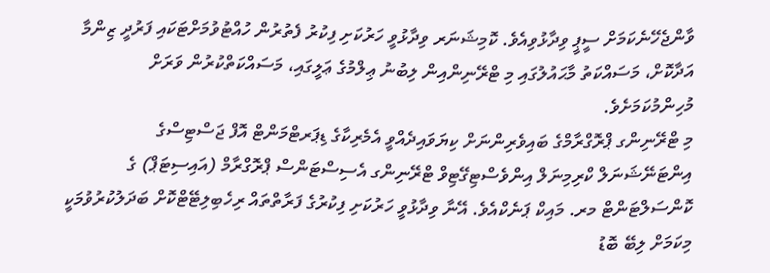ވާންޖެހޭނެކަމަށް ސީޕީ ވިދާޅުވިއެވެ. ކޮމިޝަނަރ ވިދާޅުވީ ހަރުކަށި ފިކުރު ފެތުރުން ހުއްޓުވުމަށްޓަކައި ފަރުދީ ޒިންމާ އަދާކޮށް، މަސައްކަތު މާޙައުލުގައި މި ޓްރޭނިންއިން ލިބުނު ޢިލްމުގެ ޢަލީގައި، މަސައްކަތްކުރުން ވަރަށް މުހިންމުކަމަށެވެ.
މި ޓްރޭނިންގ ޕްރޮގްރާމްގެ ބައިވެރިންނަށް ކިޔަވައިދެއްވީ އެމެރިކާގެ ޑިޕަރޓްމަންޓް އޮފް ޖަސްޓިސްގެ އިންޓަނޭޝަނަލް ކްރިމިނަލް އިންވެސްޓިގޭޓިވް ޓްރޭނިންގ އެސިސްޓަންސް ޕްރޮގްރާމް (އައިސިޓަޕް) ގެ ކޮންސަލްޓަންޓް މރ. މައިކް ޕަނެކްއެވެ. އޭނާ ވިދާޅުވީ ހަރުކަށި ފިކުރުގެ ފަރާތްތައް ރިހެބިލިޓޭޓްކޮށް ބަދަލުކުރުވުމަކީ މިކަމަށް ލިބޭ ބޮޑު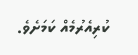ކުރިއެރުމެއް ކަމަށެވެ.